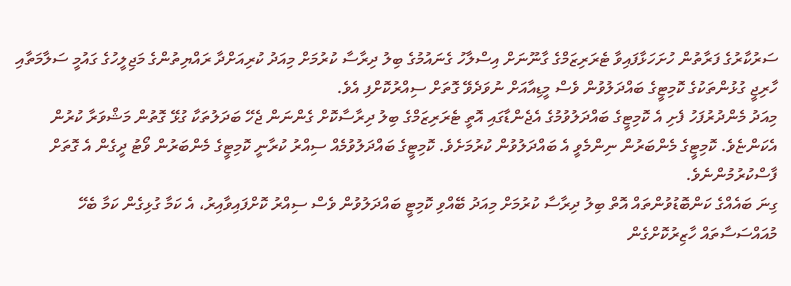ސަރުކާރުގެ ފަރާތުން ހުށަހަޅާފައިވާ ޓެރަރިޒަމްގެ ގާނޫނަށް އިސްލާހު ގެނައުމުގެ ބިލު ދިރާސާ ކުރުމަށް މިއަދު ކުރިއަށްދާ ރައްޔިތުންގެ މަޖިލީހުގެ ގައުމީ ސަލާމަތާއި ހާރިޖީ ގުޅުންތަކުގެ ކޮމިޓީގެ ބައްދަލުވުން ވެސް މީޑިއާއަށް ނުވަދެވޭ ގޮތަށް ސިއްރުކޮށްފި އެވެ.
މިއަދު މެންދުރުފަހު ފެށި އެ ކޮމިޓީގެ ބައްދަލުވުމުގެ އެޖެންޑާގައި އޮތީ ޓެރަރިޒަމްގެ ބިލު ދިރާސާކޮށް ގެންނަން ޖެހޭ ބަދަލުތަކާ ގުޅޭ ގޮތުން މަޝްވަރާ ކުރުން އެކަންޏެވެ. ކޮމިޓީގެ މެންބަރުން ނިންމެވީ އެ ބައްދަލުވުން ކުރުމަށެވެ. ކޮމިޓީގެ ބައްދަލުވުމެއް ސިއްރު ކުރާނީ ކޮމިޓީގެ މެންބަރުން ވޯޓު ދީގެން އެ ގޮތަށް ފާސްކުރުމުންނެވެ.
ގިނަ ބައެއްގެ ކަންބޮޑުވުންތައް އޮތް ބިލު ދިރާސާ ކުރުމަށް މިއަދު ބޭއްވި ކޮމިޓީ ބައްދަލުވުން ވެސް ސިއްރު ކޮށްފައިވާއިރު، އެ ކަމާ ގުޅިގެން ކަމާ ބެހޭ މުއައްސަސާތައް ހާޒިރުކޮށްގެން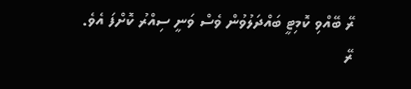ރޭ ބޭއްވި ކޮމިޓީ ބައްދަލުވުން ވެސް ވަނީ ސިއްރު ކޮށްފަ އެވެ.
ރޭ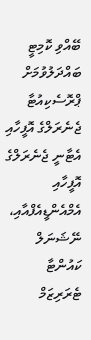ބޭއްވި ކޮމިޓީ ބައްދަލުވުމަށް ޕްރޮސެކިއުޓާ ޖެނެރަލްގެ އޮފީހާއި އެޓާނީ ޖެނެރަލްގެ އޮފީހާއި އެމްއެންޑީއެފްއާއި، ނޭޝަނަލް ކައުންޓާ ޓެރަރިޒަމް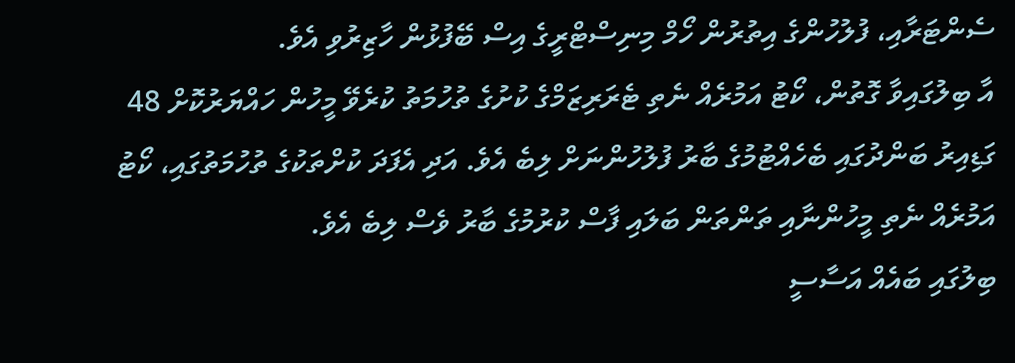ސެންޓަރާއި، ފުލުހުންގެ އިތުރުން ހޯމް މިނިސްޓްރީގެ އިސް ބޭފުޅުން ހާޒިރުވި އެވެ.
އާ ބިލުގައިވާ ގޮތުން، ކޯޓު އަމުރެއް ނެތި ޓެރަރިޒަމްގެ ކުށުގެ ތުހުމަތު ކުރެވޭ މީހުން ހައްޔަރުކޮށް 48 ގަޑިއިރު ބަންދުގައި ބެހެއްޓުމުގެ ބާރު ފުލުހުންނަށް ލިބެ އެވެ. އަދި އެފަދަ ކުށްތަކުގެ ތުހުމަތުގައި، ކޯޓު އަމުރެއް ނެތި މީހުންނާއި ތަންތަން ބަލައި ފާސް ކުރުމުގެ ބާރު ވެސް ލިބެ އެވެ.
ބިލުގައި ބައެއް އަސާސީ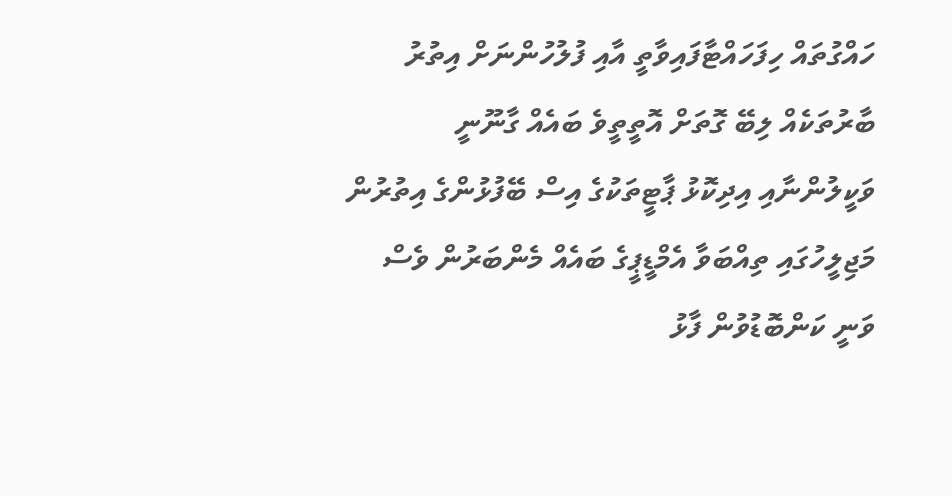ހައްގުތައް ހިފަހައްޓާފައިވާތީ އާއި ފުލުހުންނަށް އިތުރު ބާރުތަކެއް ލިބޭ ގޮތަށް އޮތީތީވެ ބައެއް ގާނޫނީ ވަކީލުންނާއި އިދިކޮޅު ޕާޓީތަކުގެ އިސް ބޭފުޅުންގެ އިތުރުން މަޖިލީހުގައި ތިއްބަވާ އެމްޑީޕީގެ ބައެއް މެންބަރުން ވެސް ވަނީ ކަންބޮޑުވުން ފާޅު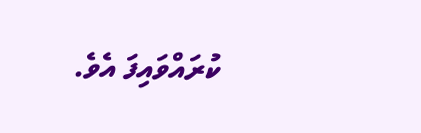ކުރައްވައިފަ އެވެ.